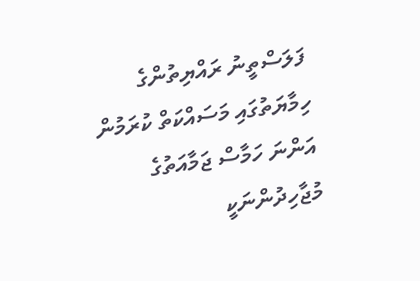ފަލަސްތީނު ރައްޔިތުންގެ ހިމާޔަތުގައި މަސައްކަތް ކުރަމުން އަންނަ ހަމާސް ޖަމާއަތުގެ މުޖާހިދުންނަކީ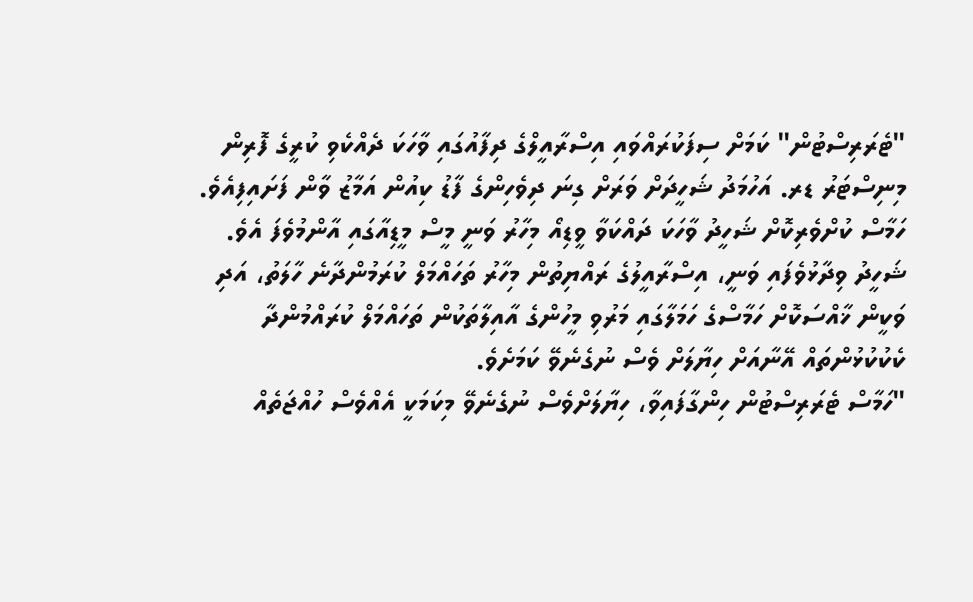"ޓެރަރިސްޓުން" ކަމަށް ސިފަކުރައްވައި އިސްރާއީލްގެ ދިފާއުގައި ވާހަކަ ދެއްކެވި ކުރީގެ ފޮރިން މިނިސްޓަރު ޑރ. އަހުމަދު ޝަހީދަށް ވަރަށް ގިނަ ދިވެހިންގެ ފާޑު ކިއުން އަމާޒު ވާން ފަށައިފިއެވެ.
ހަމާސް ކުށްވެރިކޮށް ޝަހީދު ވާހަކަ ދައްކަވާ ވީޑިއޯ މިހާރު ވަނީ މީސް މީޑިއާގައި އާންމުވެފަ އެވެ.
ޝަހީދު ވިދާޅުވެފައި ވަނީ، އިސްރާއީލުގެ ރައްޔިތުން މިހާރު ތަހައްމަލް ކުރަމުންދާނެ ހާލަތު، އަދި ވަކީން ޚާއްސަކޮށް ހަމާސްގެ ހަމަލާގައި މަރުވި މީހުންގެ އާއިލާތަކުން ތަހައްމަލް ކުރައްމުންދާ ކެކުކުޅުންތައް އޭނާއަށް ހިޔާލަށް ވެސް ނުގެނެވޭ ކަމަށެވެ.
"ހަމާސް ޓެރަރިސްޓުން ހިންގާފައިވާ، ހިޔާލަށްވެސް ނުގެނެވޭ މިކަމަކީ އެއްވެސް ހުއްޖަތެއް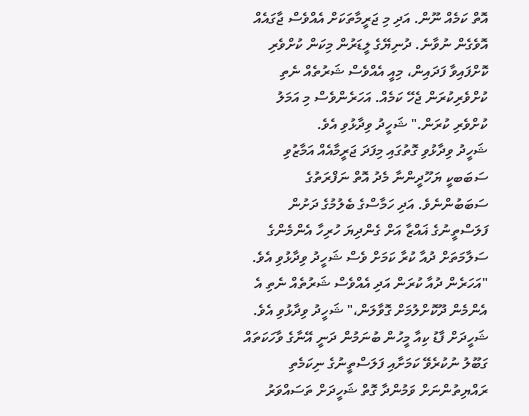އޮތް ކަމެއް ނޫން. އަދި މި ޖަރީމާތަކަށް އެއްވެސް ޖާގައެއް އޮވެގެން ނުވާނެ. ދުނިޔޭގެ ލީޑަރުން މިކަން ކުށްވެރި ކޮށްފައިވާ ފަދައިން، މިއީ އެއްވެސް ޝަރުތެއް ނެތި ކުށްވެރިކުރަން ޖެހޭ ކަމެއް. އަހަރެންވެސް މި އަމަލު ކުށްވެރި ކުރަން." ޝަހީދު ވިދާޅުވި އެވެ.
ޝަހީދު ވިދާޅުވި ގޮތުގައި މިފަދަ ޖަރީމާއެއް އަމާޒުވި ސަބަބކީ ޔަހޫދީންނާ މެދު އޮތް ނަފްރަތުގެ ސަބަބުންނެވެ. އަދި ހަމާސްގެ ބެލުމުގެ ދަށުން ފަލަސްތީނުގެ ޣައްޒާ އަށް ގެންދިޔަ ހުރިހާ އެންމެންގެ ސަލާމަތަށް ދުއާ ކުރާ ކަމަށް ވެސް ޝަހީދު ވިދާޅުވި އެވެ.
"އަހަރެން ދުއާ ކުރަން އަދި އެއްވެސް ޝަރުތެއް ނެތި އެ އެންމެން ދޫކޮށްލުމަށް ގޮވާލަން،" ޝަހީދު ވިދާޅުވި އެވެ.
ޝަހީދަށް ފާޑު ކިއާ މީހުން ބުނަމުން ދަނީ އޭނާގެ ވާހަކަތައް ގަބޫލު ނުކުރެވޭ ކަމަށާއި ފަލަސްތީނުގެ ނިކަމެތި ރައްޔިތުންނަށް ވަމުންދާ ގޮތް ޝަހީދަށް ތަސައްވަރު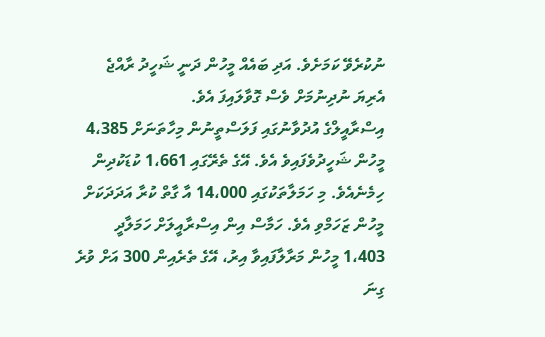ނުކުރެވޭ ކަމަށެވެ. އަދި ބައެއް މީހުން ދަނީ ޝަހީދު ރާއްޖެ އެރިޔަ ނުދިނުމަށް ވެސް ގޮވާލައިފަ އެވެ.
އިސްރާއީލްގެ އުދުވާނުގައި ފަލަސްތީނުން މިހާތަނަށް 4،385 މީހުން ޝަހީދުވެފައިވެ އެވެ. އޭގެ ތެރޭގައި 1،661 ކުޑަކުދިން ހިމެނެއެވެ. މި ހަމަލާތަކުގައި 14،000 އާ ގާތް ކުރާ އަދަދަކަށް މީހުން ޒަހަމްވި އެވެ. ހަމާސް އިން އިސްރާއީލަށް ހަމަލާދީ 1،403 މީހުން މަރާލާފައިވާ އިރު، އޭގެ ތެރެއިން 300 އަށް ވުރެ ގިނަ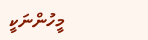މީހުންނަކީ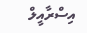އިސްރާއީލް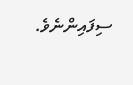ސިފައިންނެވެ.